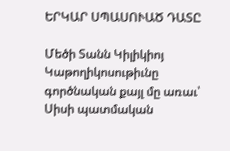ԵՐԿԱՐ ՍՊԱՍՈՒԱԾ ԴԱՏԸ

Մեծի Տանն Կիլիկիոյ Կաթողիկոսութիւնը գործնական քայլ մը առաւ՝ Սիսի պատմական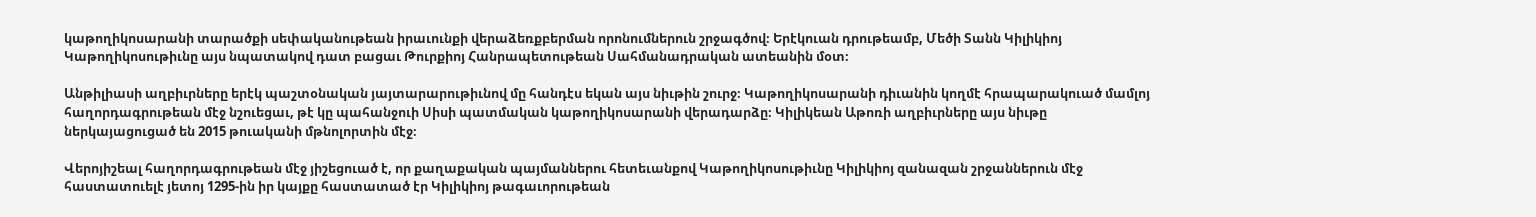կաթողիկոսարանի տարածքի սեփականութեան իրաւունքի վերաձեռքբերման որոնումներուն շրջագծով։ Երէկուան դրութեամբ, Մեծի Տանն Կիլիկիոյ Կաթողիկոսութիւնը այս նպատակով դատ բացաւ Թուրքիոյ Հանրապետութեան Սահմանադրական ատեանին մօտ։

Անթիլիասի աղբիւրները երէկ պաշտօնական յայտարարութիւնով մը հանդէս եկան այս նիւթին շուրջ։ Կաթողիկոսարանի դիւանին կողմէ հրապարակուած մամլոյ հաղորդագրութեան մէջ նշուեցաւ, թէ կը պահանջուի Սիսի պատմական կաթողիկոսարանի վերադարձը։ Կիլիկեան Աթոռի աղբիւրները այս նիւթը ներկայացուցած են 2015 թուականի մթնոլորտին մէջ։

Վերոյիշեալ հաղորդագրութեան մէջ յիշեցուած է, որ քաղաքական պայմաններու հետեւանքով Կաթողիկոսութիւնը Կիլիկիոյ զանազան շրջաններուն մէջ հաստատուելէ յետոյ 1295-ին իր կայքը հաստատած էր Կիլիկիոյ թագաւորութեան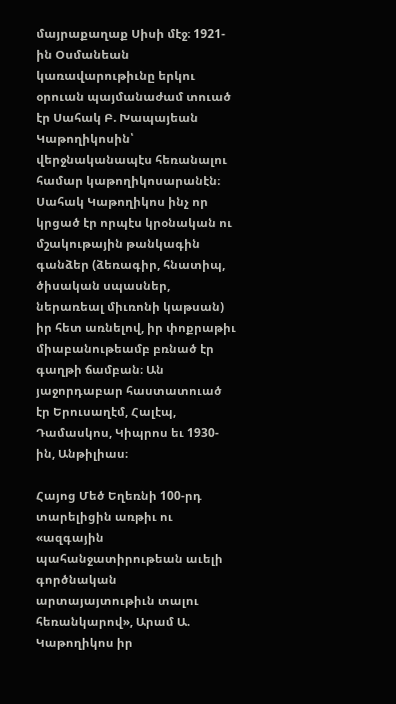մայրաքաղաք Սիսի մէջ։ 1921-ին Օսմանեան կառավարութիւնը երկու օրուան պայմանաժամ տուած էր Սահակ Բ. Խապայեան Կաթողիկոսին՝ վերջնականապէս հեռանալու համար կաթողիկոսարանէն։ Սահակ Կաթողիկոս ինչ որ կրցած էր որպէս կրօնական ու մշակութային թանկագին գանձեր (ձեռագիր, հնատիպ, ծիսական սպասներ, ներառեալ միւռոնի կաթսան) իր հետ առնելով, իր փոքրաթիւ միաբանութեամբ բռնած էր գաղթի ճամբան։ Ան յաջորդաբար հաստատուած էր Երուսաղէմ, Հալէպ, Դամասկոս, Կիպրոս եւ 1930-ին, Անթիլիաս։

Հայոց Մեծ Եղեռնի 100-րդ տարելիցին առթիւ ու «ազգային պահանջատիրութեան աւելի գործնական արտայայտութիւն տալու հեռանկարով», Արամ Ա. Կաթողիկոս իր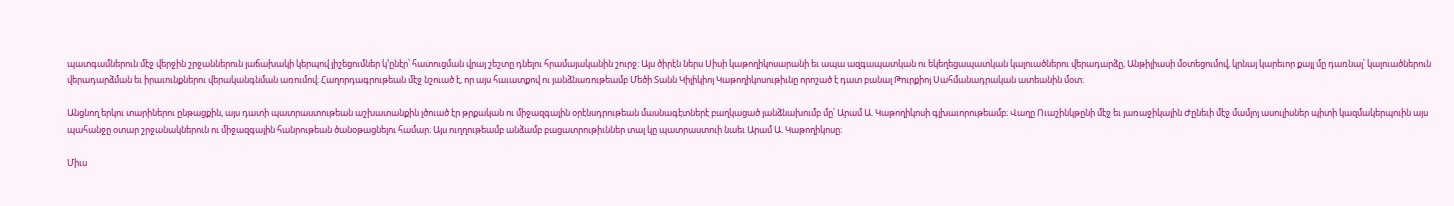պատգամներուն մէջ վերջին շրջաններուն յաճախակի կերպով յիշեցումներ կ՚ընէր՝ հատուցման վրայ շեշտը դնելու հրամայականին շուրջ։ Այս ծիրէն ներս Սիսի կաթողիկոսարանի եւ ապա ազգապատկան ու եկեղեցապատկան կալուածներու վերադարձը, Անթիլիասի մօտեցումով, կրնայ կարեւոր քայլ մը դառնալ՝ կալուածներուն վերադարձման եւ իրաւունքներու վերականգնման առումով։ Հաղորդագրութեան մէջ նշուած է, որ այս հաւատքով ու յանձնառութեամբ Մեծի Տանն Կիլիկիոյ Կաթողիկոսութիւնը որոշած է դատ բանալ Թուրքիոյ Սահմանադրական ատեանին մօտ։

Անցնող երկու տարիներու ընթացքին, այս դատի պատրաստութեան աշխատանքին լծուած էր թրքական ու միջազգային օրէնսդրութեան մասնագէտներէ բաղկացած յանձնախումբ մը՝ Արամ Ա. Կաթողիկոսի գլխաւորութեամբ։ Վաղը Ուաշինկթընի մէջ եւ յառաջիկային Ժընեւի մէջ մամլոյ ասուլիսներ պիտի կազմակերպուին այս պահանջը օտար շրջանակներուն ու միջազգային հանրութեան ծանօթացնելու համար։ Այս ուղղութեամբ անձամբ բացատրութիւններ տալ կը պատրաստուի նաեւ Արամ Ա. Կաթողիկոսը։

Միւս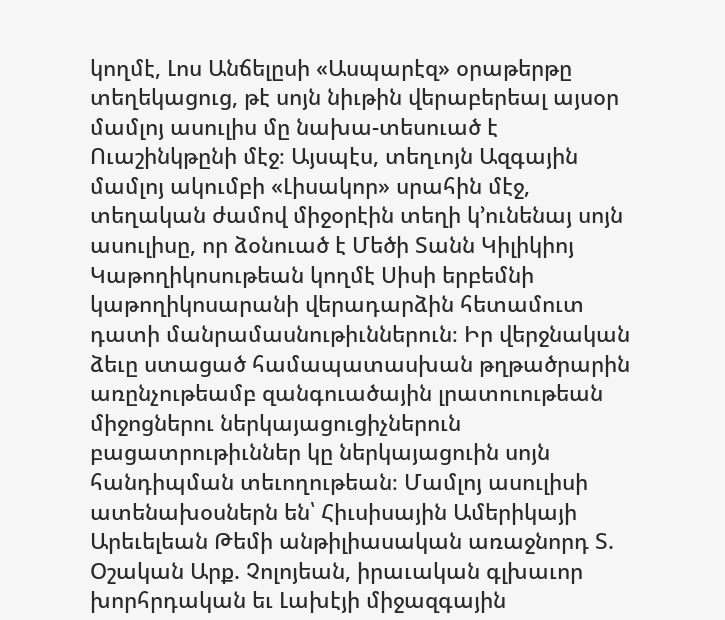կողմէ, Լոս Անճելըսի «Ասպարէզ» օրաթերթը տեղեկացուց, թէ սոյն նիւթին վերաբերեալ այսօր մամլոյ ասուլիս մը նախա-տեսուած է Ուաշինկթընի մէջ։ Այսպէս, տեղւոյն Ազգային մամլոյ ակումբի «Լիսակոր» սրահին մէջ, տեղական ժամով միջօրէին տեղի կ՚ունենայ սոյն ասուլիսը, որ ձօնուած է Մեծի Տանն Կիլիկիոյ Կաթողիկոսութեան կողմէ Սիսի երբեմնի կաթողիկոսարանի վերադարձին հետամուտ դատի մանրամասնութիւններուն։ Իր վերջնական ձեւը ստացած համապատասխան թղթածրարին առընչութեամբ զանգուածային լրատուութեան միջոցներու ներկայացուցիչներուն բացատրութիւններ կը ներկայացուին սոյն հանդիպման տեւողութեան։ Մամլոյ ասուլիսի ատենախօսներն են՝ Հիւսիսային Ամերիկայի Արեւելեան Թեմի անթիլիասական առաջնորդ Տ. Օշական Արք. Չոլոյեան, իրաւական գլխաւոր խորհրդական եւ Լախէյի միջազգային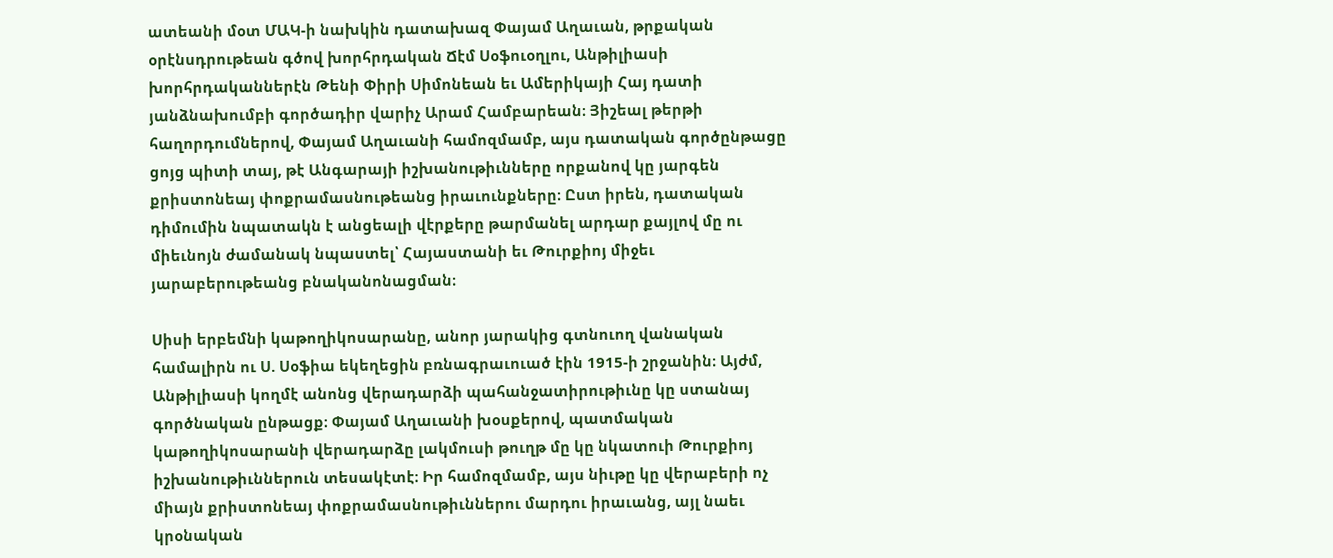ատեանի մօտ ՄԱԿ-ի նախկին դատախազ Փայամ Աղաւան, թրքական օրէնսդրութեան գծով խորհրդական Ճէմ Սօֆուօղլու, Անթիլիասի խորհրդականներէն Թենի Փիրի Սիմոնեան եւ Ամերիկայի Հայ դատի յանձնախումբի գործադիր վարիչ Արամ Համբարեան։ Յիշեալ թերթի հաղորդումներով, Փայամ Աղաւանի համոզմամբ, այս դատական գործընթացը ցոյց պիտի տայ, թէ Անգարայի իշխանութիւնները որքանով կը յարգեն քրիստոնեայ փոքրամասնութեանց իրաւունքները։ Ըստ իրեն, դատական դիմումին նպատակն է անցեալի վէրքերը թարմանել արդար քայլով մը ու միեւնոյն ժամանակ նպաստել՝ Հայաստանի եւ Թուրքիոյ միջեւ յարաբերութեանց բնականոնացման։

Սիսի երբեմնի կաթողիկոսարանը, անոր յարակից գտնուող վանական համալիրն ու Ս. Սօֆիա եկեղեցին բռնագրաւուած էին 1915-ի շրջանին։ Այժմ, Անթիլիասի կողմէ անոնց վերադարձի պահանջատիրութիւնը կը ստանայ գործնական ընթացք։ Փայամ Աղաւանի խօսքերով, պատմական կաթողիկոսարանի վերադարձը լակմուսի թուղթ մը կը նկատուի Թուրքիոյ իշխանութիւններուն տեսակէտէ։ Իր համոզմամբ, այս նիւթը կը վերաբերի ոչ միայն քրիստոնեայ փոքրամասնութիւններու մարդու իրաւանց, այլ նաեւ կրօնական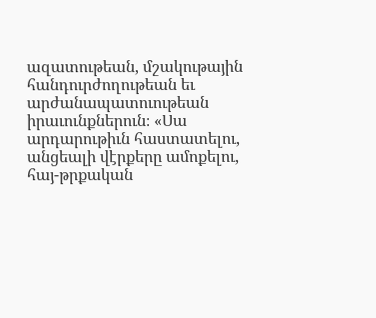ազատութեան, մշակութային հանդուրժողութեան եւ արժանապատուութեան իրաւունքներուն։ «Սա արդարութիւն հաստատելու, անցեալի վէրքերը ամոքելու, հայ-թրքական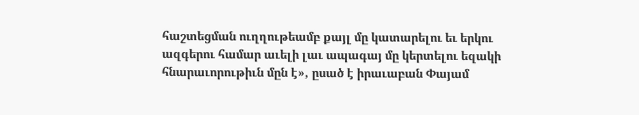հաշտեցման ուղղութեամբ քայլ մը կատարելու եւ երկու ազգերու համար աւելի լաւ ապագայ մը կերտելու եզակի հնարաւորութիւն մըն է», ըսած է իրաւաբան Փայամ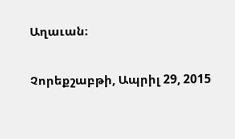Աղաւան։

Չորեքշաբթի, Ապրիլ 29, 2015